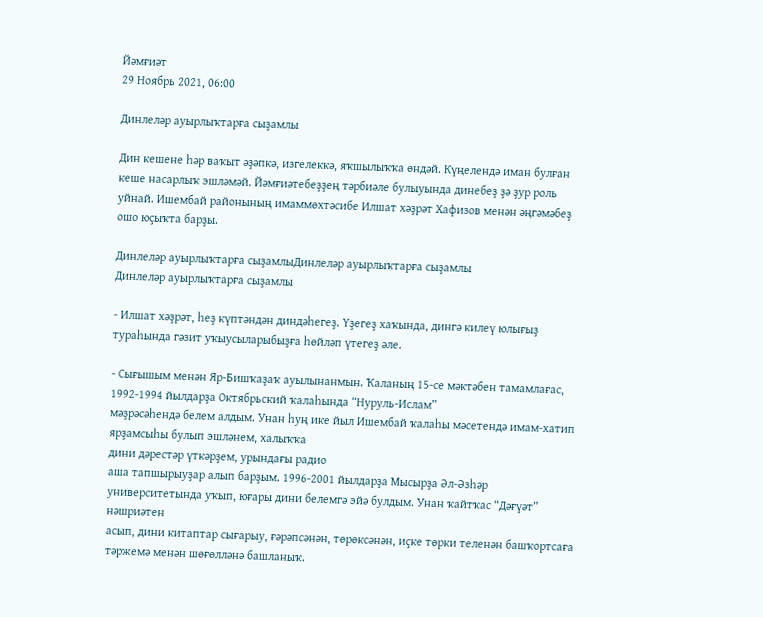Йәмғиәт
29 Ноябрь 2021, 06:00

Динлеләр ауырлыҡтарға сыҙамлы

Дин кешене һәр ваҡыт әҙәпкә, изгелеккә, яҡшылыҡҡа өндәй. Күңелендә иман булған кеше насарлыҡ эшләмәй. Йәмғиәтебеҙҙең тәрбиәле булыуында динебеҙ ҙә ҙур роль уйнай. Ишембай районының имаммөхтәсибе Илшат хәҙрәт Хафизов менән әңгәмәбеҙ ошо юҫыҡта барҙы.

Динлеләр ауырлыҡтарға сыҙамлыДинлеләр ауырлыҡтарға сыҙамлы
Динлеләр ауырлыҡтарға сыҙамлы

- Илшат хәҙрәт, һеҙ күптәндән диндәһегеҙ. Үҙегеҙ хаҡында, дингә килеү юлығыҙ тураһында гәзит уҡыусыларыбыҙға һөйләп үтегеҙ әле.

- Сығышым менән Яр-Бишҡаҙаҡ ауылынанмын. Ҡаланың 15-се мәктәбен тамамлағас, 1992-1994 йылдарҙа Октябрьский ҡалаһында “Нуруль-Ислам”
мәҙрәсәһендә белем алдым. Унан һуң ике йыл Ишембай ҡалаһы мәсетендә имам-хатип ярҙамсыһы булып эшләнем, халыҡҡа
дини дәрестәр үткәрҙем, урындағы радио
аша тапшырыуҙар алып барҙым. 1996-2001 йылдарҙа Мысырҙа Әл-Әзһәр университетында уҡып, юғары дини белемгә эйә булдым. Унан ҡайтҡас “Дәғүәт” нәшриәтен
асып, дини китаптар сығарыу, ғәрәпсәнән, төрөксәнән, иҫке төрки теленән башҡортсаға тәржемә менән шөғөлләнә башланыҡ.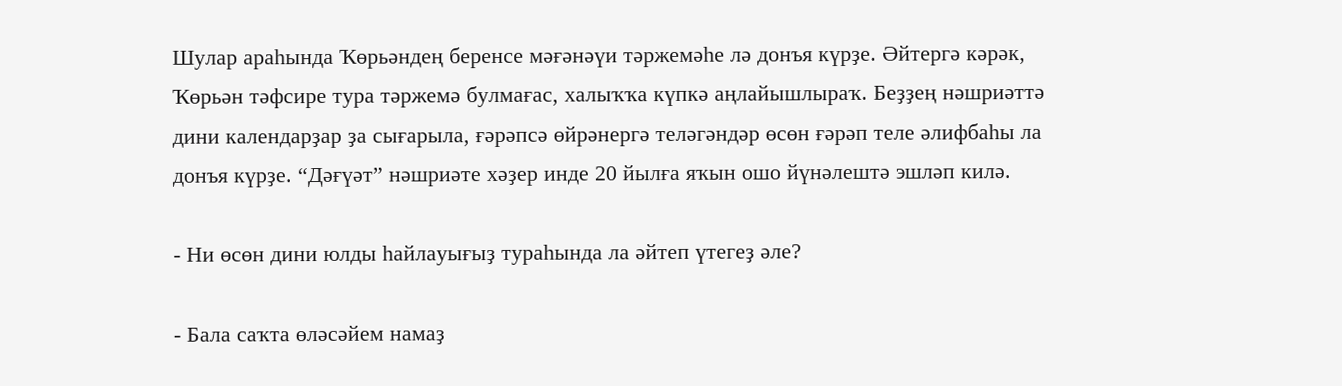Шулар араһында Ҡөрьәндең беренсе мәғәнәүи тәржемәһе лә донъя күрҙе. Әйтергә кәрәк, Ҡөрьән тәфсире тура тәржемә булмағас, халыҡҡа күпкә аңлайышлыраҡ. Беҙҙең нәшриәттә дини календарҙар ҙа сығарыла, ғәрәпсә өйрәнергә теләгәндәр өсөн ғәрәп теле әлифбаһы ла донъя күрҙе. “Дәғүәт” нәшриәте хәҙер инде 20 йылға яҡын ошо йүнәлештә эшләп килә.

- Ни өсөн дини юлды һайлауығыҙ тураһында ла әйтеп үтегеҙ әле?

- Бала саҡта өләсәйем намаҙ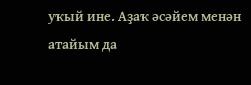уҡый ине. Аҙаҡ әсәйем менән атайым да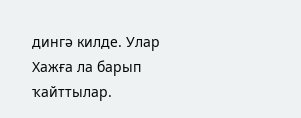дингә килде. Улар Хажға ла барып ҡайттылар.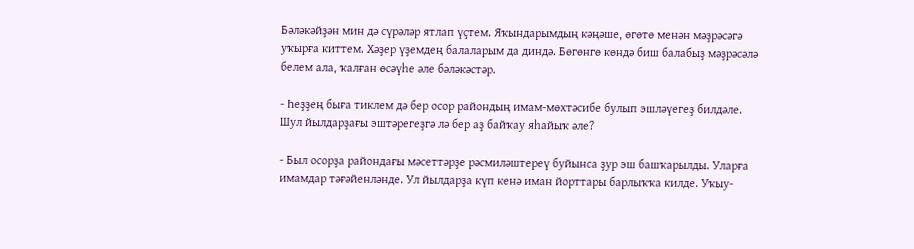Бәләкәйҙән мин дә сүрәләр ятлап үҫтем. Яҡындарымдың кәңәше, өгөтө менән мәҙрәсәгә уҡырға киттем. Хәҙер үҙемдең балаларым да диндә. Бөгөнгө көндә биш балабыҙ мәҙрәсәлә белем ала, ҡалған өсәүһе әле бәләкәстәр.

- Һеҙҙең быға тиклем дә бер осор райондың имам-мөхтәсибе булып эшләүегеҙ билдәле. Шул йылдарҙағы эштәрегеҙгә лә бер аҙ байҡау яһайыҡ әле?

- Был осорҙа райондағы мәсеттәрҙе рәсмиләштереү буйынса ҙур эш башҡарылды. Уларға имамдар тәғәйенләнде. Ул йылдарҙа күп кенә иман йорттары барлыҡҡа килде. Уҡыу-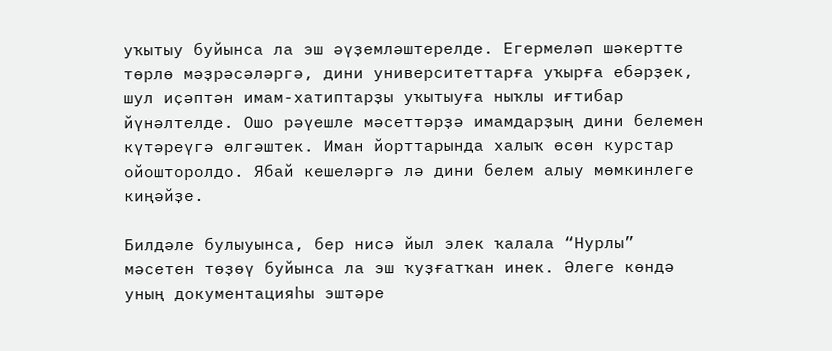уҡытыу буйынса ла эш әүҙемләштерелде. Егермеләп шәкертте төрлө мәҙрәсәләргә, дини университеттарға уҡырға ебәрҙек, шул иҫәптән имам-хатиптарҙы уҡытыуға ныҡлы иғтибар йүнәлтелде. Ошо рәүешле мәсеттәрҙә имамдарҙың дини белемен күтәреүгә өлгәштек. Иман йорттарында халыҡ өсөн курстар ойошторолдо. Ябай кешеләргә лә дини белем алыу мөмкинлеге киңәйҙе.

Билдәле булыуынса, бер нисә йыл элек ҡалала “Нурлы” мәсетен төҙөү буйынса ла эш ҡуҙғатҡан инек. Әлеге көндә уның документацияһы эштәре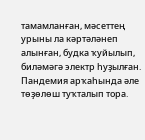тамамланған, мәсеттең урыны ла кәртәләнеп алынған, будка ҡуйылып, биләмәгә электр һуҙылған. Пандемия арҡаһында әле төҙөлөш туҡталып тора.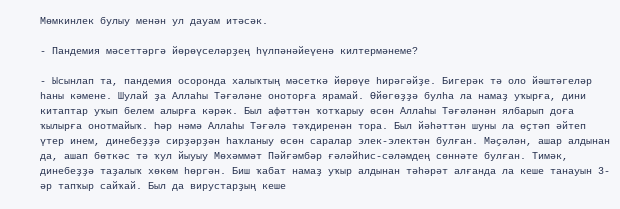Мөмкинлек булыу менән ул дауам итәсәк.

- Пандемия мәсеттәргә йөрөүселәрҙең һүлпәнәйеүенә килтермәнеме?

- Ысынлап та, пандемия осоронда халыҡтың мәсеткә йөрөүе һирәгәйҙе. Бигерәк тә оло йәштәгеләр һаны кәмене. Шулай ҙа Аллаһы Тәғәләне оноторға ярамай. Өйөгөҙҙә булһа ла намаҙ уҡырға, дини китаптар уҡып белем алырға кәрәк. Был афәттән ҡотҡарыу өсөн Аллаһы Тәғәләнән ялбарып доға ҡылырға онотмайыҡ. Һәр нәмә Аллаһы Тәғәлә тәҡдиренән тора. Был йәһәттән шуны ла өҫтәп әйтеп үтер инем, динебеҙҙә сирҙәрҙән һаҡланыу өсөн саралар элек-электән булған. Мәҫәлән, ашар алдынан да, ашап бөткәс тә ҡул йыуыу Мөхәммәт Пәйғәмбәр ғәләйһис-сәләмдең сөннәте булған. Тимәк, динебеҙҙә таҙалыҡ хөкөм һөргән. Биш ҡабат намаҙ уҡыр алдынан тәһәрәт алғанда ла кеше танауын 3-әр тапҡыр сайҡай. Был да вирустарҙың кеше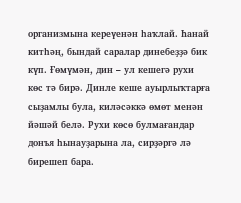организмына кереүенән һаҡлай. Һанай китһәң, бындай саралар динебеҙҙә бик күп. Ғөмүмән, дин – ул кешегә рухи көс тә бирә. Динле кеше ауырлыҡтарға сыҙамлы була, киләсәккә өмөт менән йәшәй белә. Рухи көсө булмағандар донъя һынауҙарына ла, сирҙәргә лә бирешеп бара.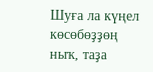Шуға ла күңел көсөбөҙҙөң ныҡ, таҙа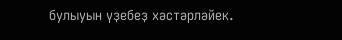булыуын үҙебеҙ хәстәрләйек.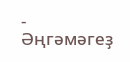- Әңгәмәгеҙ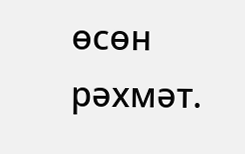өсөн рәхмәт.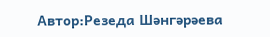Автор:Резеда Шәнгәрәева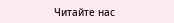Читайте нас